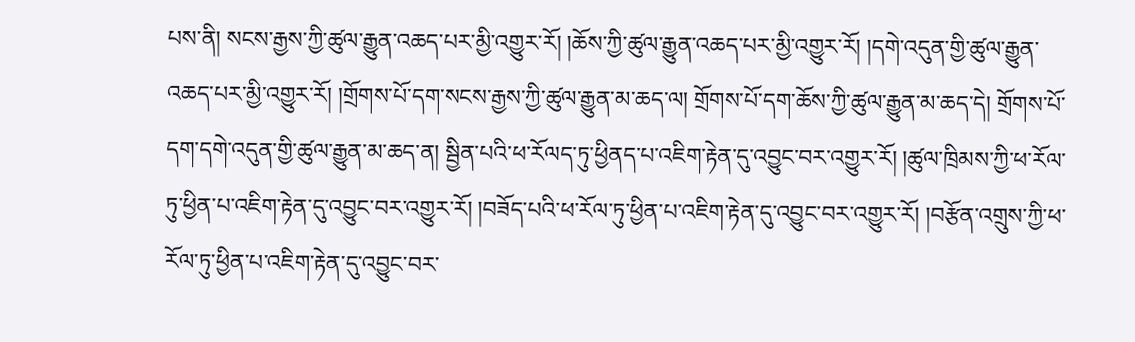པས་ནི། སངས་རྒྱས་ཀྱི་ཚུལ་རྒྱུན་འཆད་པར་མྱི་འགྱུར་རོ། །ཆོས་ཀྱི་ཚུལ་རྒྱུན་འཆད་པར་མྱི་འགྱུར་རོ། །དགེ་འདུན་གྱི་ཚུལ་རྒྱུན་འཆད་པར་མྱི་འགྱུར་རོ། །གྲོགས་པོ་དག་སངས་རྒྱས་ཀྱི་ཚུལ་རྒྱུན་མ་ཆད་ལ། གྲོགས་པོ་དག་ཆོས་ཀྱི་ཚུལ་རྒྱུན་མ་ཆད་དེ། གྲོགས་པོ་དག་དགེ་འདུན་གྱི་ཚུལ་རྒྱུན་མ་ཆད་ན། སྦྱིན་པའི་ཕ་རོལད་ཏུ་ཕྱིནད་པ་འཇིག་རྟེན་དུ་འབྱུང་བར་འགྱུར་རོ། །ཚུལ་ཁྲིམས་ཀྱི་ཕ་རོལ་ཏུ་ཕྱིན་པ་འཇིག་རྟེན་དུ་འབྱུང་བར་འགྱུར་རོ། །བཟོད་པའི་ཕ་རོལ་ཏུ་ཕྱིན་པ་འཇིག་རྟེན་དུ་འབྱུང་བར་འགྱུར་རོ། །བརྩོན་འགྲུས་ཀྱི་ཕ་རོལ་ཏུ་ཕྱིན་པ་འཇིག་རྟེན་དུ་འབྱུང་བར་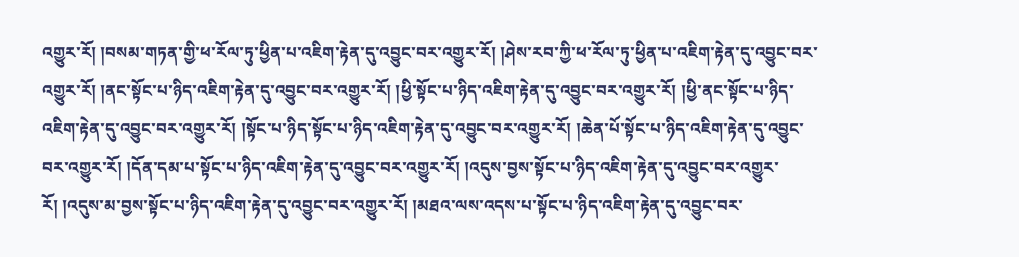འགྱུར་རོ། །བསམ་གཏན་གྱི་ཕ་རོལ་ཏུ་ཕྱིན་པ་འཇིག་རྟེན་དུ་འབྱུང་བར་འགྱུར་རོ། །ཤེས་རབ་ཀྱི་ཕ་རོལ་ཏུ་ཕྱིན་པ་འཇིག་རྟེན་དུ་འབྱུང་བར་འགྱུར་རོ། །ནང་སྟོང་པ་ཉིད་འཇིག་རྟེན་དུ་འབྱུང་བར་འགྱུར་རོ། །ཕྱི་སྟོང་པ་ཉིད་འཇིག་རྟེན་དུ་འབྱུང་བར་འགྱུར་རོ། །ཕྱི་ནང་སྟོང་པ་ཉིད་འཇིག་རྟེན་དུ་འབྱུང་བར་འགྱུར་རོ། །སྟོང་པ་ཉིད་སྟོང་པ་ཉིད་འཇིག་རྟེན་དུ་འབྱུང་བར་འགྱུར་རོ། །ཆེན་པོ་སྟོང་པ་ཉིད་འཇིག་རྟེན་དུ་འབྱུང་བར་འགྱུར་རོ། །དོན་དམ་པ་སྟོང་པ་ཉིད་འཇིག་རྟེན་དུ་འབྱུང་བར་འགྱུར་རོ། །འདུས་བྱས་སྟོང་པ་ཉིད་འཇིག་རྟེན་དུ་འབྱུང་བར་འགྱུར་རོ། །འདུས་མ་བྱས་སྟོང་པ་ཉིད་འཇིག་རྟེན་དུ་འབྱུང་བར་འགྱུར་རོ། །མཐའ་ལས་འདས་པ་སྟོང་པ་ཉིད་འཇིག་རྟེན་དུ་འབྱུང་བར་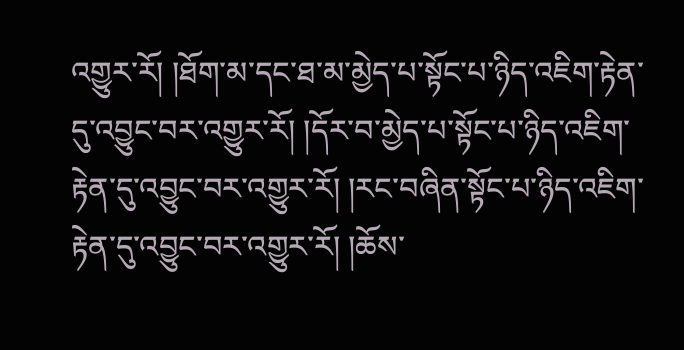འགྱུར་རོ། །ཐོག་མ་དང་ཐ་མ་མྱེད་པ་སྟོང་པ་ཉིད་འཇིག་རྟེན་དུ་འབྱུང་བར་འགྱུར་རོ། །དོར་བ་མྱེད་པ་སྟོང་པ་ཉིད་འཇིག་རྟེན་དུ་འབྱུང་བར་འགྱུར་རོ། །རང་བཞིན་སྟོང་པ་ཉིད་འཇིག་རྟེན་དུ་འབྱུང་བར་འགྱུར་རོ། །ཆོས་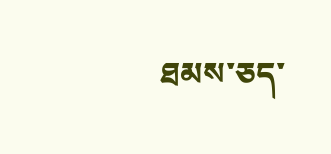ཐམས་ཅད་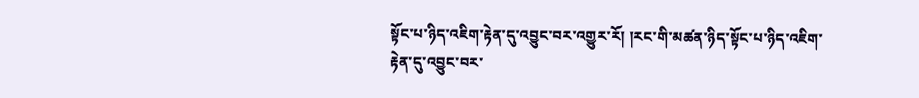སྟོང་པ་ཉིད་འཇིག་རྟེན་དུ་འབྱུང་བར་འགྱུར་རོ། །རང་གི་མཚན་ཉིད་སྟོང་པ་ཉིད་འཇིག་རྟེན་དུ་འབྱུང་བར་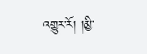འགྱུར་རོ། །མྱི་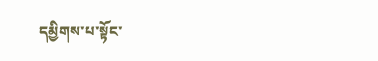དམྱིགས་པ་སྟོང་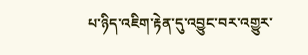པ་ཉིད་འཇིག་རྟེན་དུ་འབྱུང་བར་འགྱུར་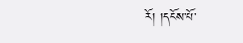རོ། །དངོས་པོ་